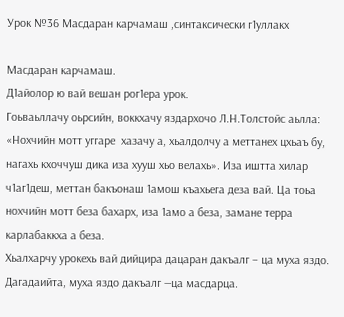Урок №36 Масдаран карчамаш ,синтаксически г1уллакх

Масдаран карчамаш.
Д1айолор ю вай вешан рог1ера урок.
Гоьваьллачу оьрсийн, воккхачу яздархочо Л.Н.Толстойс аьлла:
«Нохчийн мотт уггаре  хазачу а, хьалдолчу а меттанех цхьаъ бу, нагахь кхоччуш дика иза хууш хьо велахь». Иза иштта хилар ч1аг1деш, меттан бакъонаш 1амош къахьега деза вай. Ца тоьа нохчийн мотт беза бахарх, иза 1амо а беза, замане терра карлабаккха а беза.
Хьалхарчу урокехь вай дийцира дацаран дакъалг – ца муха яздо. Дагадаийта, муха яздо дакъалг —ца масдарца.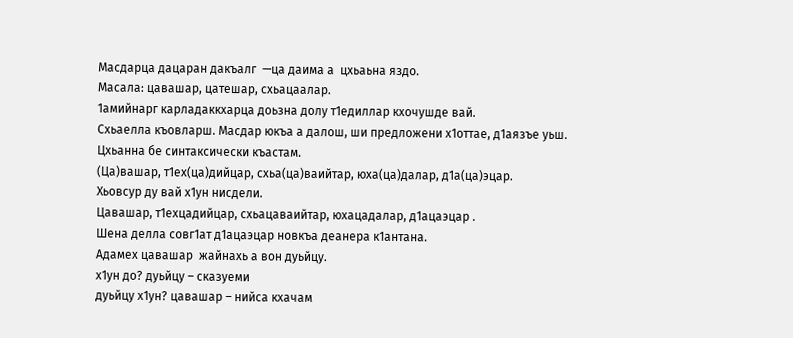Масдарца дацаран дакъалг  —ца даима а  цхьаьна яздо.
Масала: цавашар, цатешар, схьацаалар.
1амийнарг карладаккхарца доьзна долу т1едиллар кхочушде вай.
Схьаелла къовларш. Масдар юкъа а далош, ши предложени х1оттае, д1аязъе уьш. Цхьанна бе синтаксически къастам.
(Ца)вашар, т1ех(ца)дийцар, схьа(ца)ваийтар, юха(ца)далар, д1а(ца)эцар.
Хьовсур ду вай х1ун нисдели.
Цавашар, т1ехцадийцар, схьацаваийтар, юхацадалар, д1ацаэцар .
Шена делла совг1ат д1ацаэцар новкъа деанера к1антана.
Адамех цавашар  жайнахь а вон дуьйцу.
х1ун до? дуьйцу – сказуеми
дуьйцу х1ун? цавашар – нийса кхачам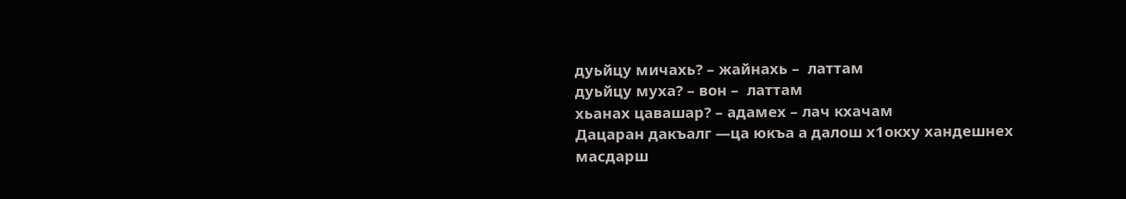дуьйцу мичахь? – жайнахь –  латтам
дуьйцу муха? – вон –  латтам
хьанах цавашар? – адамех – лач кхачам
Дацаран дакъалг —ца юкъа а далош х1окху хандешнех масдарш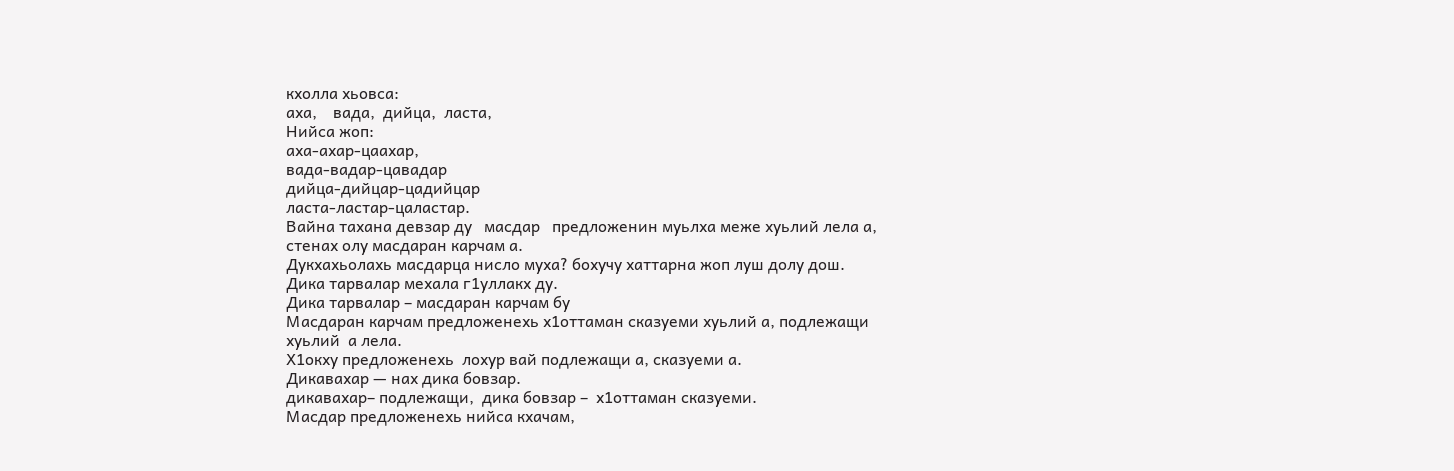кхолла хьовса:
аха,    вада,  дийца,  ласта,
Нийса жоп:
аха-ахар-цаахар,
вада-вадар-цавадар
дийца-дийцар-цадийцар
ласта-ластар-цаластар.
Вайна тахана девзар ду   масдар   предложенин муьлха меже хуьлий лела а, стенах олу масдаран карчам а.
Дукхахьолахь масдарца нисло муха? бохучу хаттарна жоп луш долу дош.
Дика тарвалар мехала г1уллакх ду.
Дика тарвалар – масдаран карчам бу
Масдаран карчам предложенехь х1оттаман сказуеми хуьлий а, подлежащи хуьлий  а лела.
Х1окху предложенехь  лохур вай подлежащи а, сказуеми а.
Дикавахар — нах дика бовзар.
дикавахар– подлежащи,  дика бовзар –  х1оттаман сказуеми.
Масдар предложенехь нийса кхачам,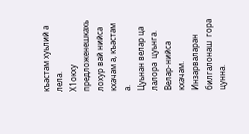къастам хуьлий а лела.
Х1окху предложенешкахь лохур вай нийса кхачам а, къастам а.
Цуьнан велар ца лалора  цуьнга.
Велар-нийса кхачам.
Инзарваларан  билгалонаш  гора  цунна.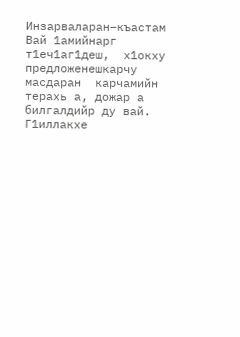Инзарваларан–къастам
Вай 1амийнарг  т1еч1аг1деш,  х1окху предложенешкарчу  масдаран  карчамийн терахь а, дожар а билгалдийр ду вай.
Г1иллакхе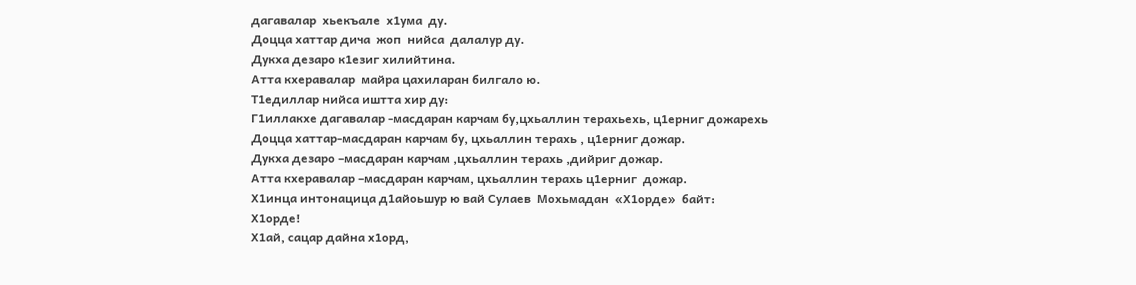дагавалар  хьекъале  х1ума  ду.
Доцца хаттар дича  жоп  нийса  далалур ду.
Дукха дезаро к1езиг хилийтина.
Атта кхеравалар  майра цахиларан билгало ю.
Т1едиллар нийса иштта хир ду:
Г1иллакхе дагавалар -масдаран карчам бу,цхьаллин терахьехь, ц1ерниг дожарехь
Доцца хаттар-масдаран карчам бу, цхьаллин терахь , ц1ерниг дожар.
Дукха дезаро –масдаран карчам ,цхьаллин терахь ,дийриг дожар.
Атта кхеравалар –масдаран карчам, цхьаллин терахь ц1ерниг  дожар.
Х1инца интонацица д1айоьшур ю вай Сулаев  Мохьмадан  «Х1орде»  байт:
Х1орде!
Х1ай, сацар дайна х1орд,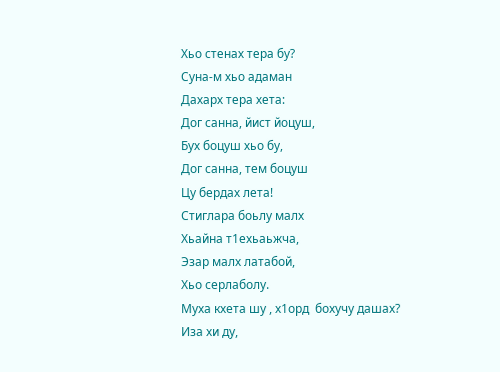Хьо стенах тера бу?
Суна-м хьо адаман
Дахарх тера хета:
Дог санна, йист йоцуш,
Бух боцуш хьо бу,
Дог санна, тем боцуш
Цу бердах лета!
Стиглара боьлу малх
Хьайна т1ехьаьжча,
Эзар малх латабой,
Хьо серлаболу.
Муха кхета шу , х1орд  бохучу дашах?
Иза хи ду,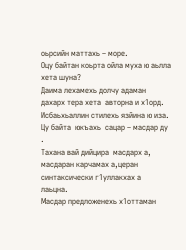оьрсийн маттахь – море.
Оцу байтан коьрта ойла муха ю аьлла хета шуна?
Даима лехамехь долчу адаман дахарх тера хета  авторна и х1орд.
Исбаьхьаллин стилехь язйина ю иза.
Цу байта  юкъахь  сацар – масдар ду .
Тахана вай дийцира  масдарх а, масдаран карчамах а,церан  синтаксически г1уллакхах а  лаьцна.
Масдар предложенехь х1оттаман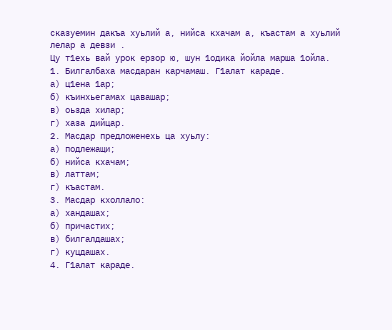сказуемин дакъа хуьлий а, нийса кхачам а, къастам а хуьлий лелар а девзи .
Цу т1ехь вай урок ерзор ю, шун 1одика йойла марша 1ойла.
1. Билгалбаха масдаран карчамаш. Г1алат караде.
а) ц1ена 1ар;
б) къинхьегамах цавашар;
в) оьзда хилар;
г) хаза дийцар.
2. Масдар предложенехь ца хуьлу:
а) подлежащи;
б) нийса кхачам;
в) латтам;
г) къастам.
3. Масдар кхоллало:
а) хандашах;
б) причастих;
в) билгалдашах;
г) куцдашах.
4. Г1алат караде.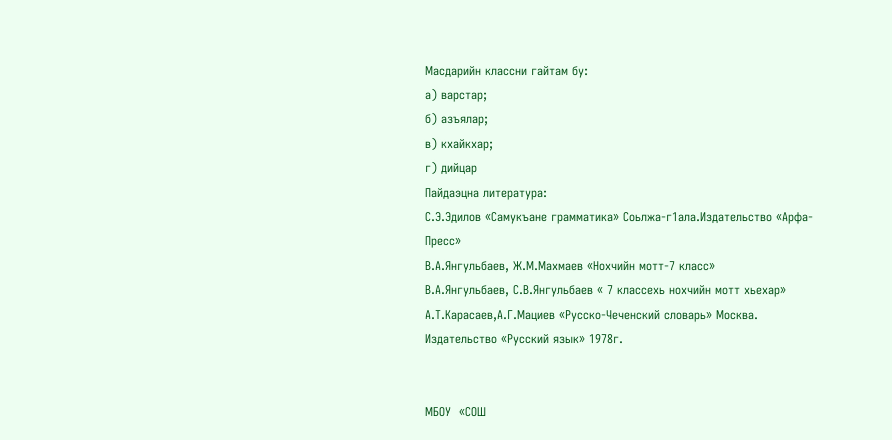Масдарийн классни гайтам бу:
а) варстар;
б) азъялар;
в) кхайкхар;
г) дийцар
Пайдаэцна литература:
С.Э.Эдилов «Самукъане грамматика» Соьлжа-г1ала.Издательство «Арфа-Пресс»
В.А.Янгульбаев, Ж.М.Махмаев «Нохчийн мотт-7 класс»
В.А.Янгульбаев, С.В.Янгульбаев « 7 классехь нохчийн мотт хьехар»
А.Т.Карасаев,А.Г.Мациев «Русско-Чеченский словарь» Москва. Издательство «Русский язык» 1978г.


МБОУ  «СОШ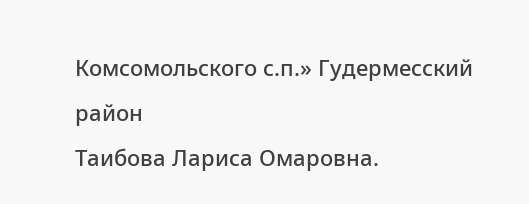Комсомольского с.п.» Гудермесский район
Таибова Лариса Омаровна.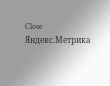Close
Яндекс.Метрика